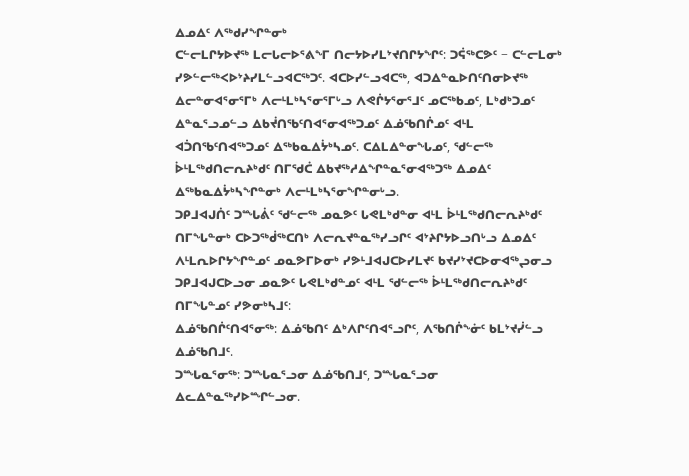ᐃᓄᐃᑦ ᐱᖅᑯᓯᖏᓐᓂᒃ
ᑕᓪᓕᒪᒋᔭᐅᔪᖅ ᒪᓕᒐᓕᐅᕐᕕᖕᒥ ᑎᓕᔭᐅᓯᒪᔾᔪᑎᒋᔭᖏᑦ: ᑐᕌᖅᑕᕗᑦ − ᑕᓪᓕᒪᓂᒃ ᓯᕗᓪᓕᖅᐸᐅᔾᔨᓯᒪᓪᓗᐊᑕᖅᑐᑦ. ᐊᑕᐅᓯᓪᓗᐊᑕᖅ, ᐊᑐᐃᓐᓇᐅᑎᑦᑎᓂᐅᔪᖅ ᐃᓕᓐᓂᐊᕐᓂᕐᒥᒃ ᐱᓕᒻᒪᒃᓴᕐᓂᕐᒥᒡᓗ ᐱᕙᒌᔭᕐᓂᕐᒧᑦ ᓄᑕᖅᑲᓄᑦ, ᒪᒃᑯᒃᑐᓄᑦ ᐃᓐᓇᕐᓗᓄᓪᓗ ᐃᑲᔫᑎᖃᑦᑎᐊᕐᓂᐊᖅᑐᓄᑦ ᐃᓅᖃᑎᒌᓄᑦ ᐊᒻᒪ ᐊᑑᑎᖃᑦᑎᐊᖅᑐᓄᑦ ᐃᖅᑲᓇᐃᔮᒃᓴᓄᑦ. ᑕᐃᒪᐃᓐᓂᖓᓄᑦ, ᖁᓪᓕᖅ ᐆᒻᒪᖅᑯᑎᓕᕆᔨᒃᑯᑦ ᑎᒥᖁᑖ ᐃᑲᔪᖅᓱᐃᖏᓐᓇᕐᓂᐊᖅᑐᖅ ᐃᓄᐃᑦ ᐃᖅᑲᓇᐃᔮᒃᓴᖏᓐᓂᒃ ᐱᓕᒻᒪᒃᓴᕐᓂᖏᓐᓂᒡᓗ.
ᑐᑭᒧᐊᒍᑏᑦ ᑐᙵᕖᑦ ᖁᓪᓕᖅ ᓄᓇᕗᑦ ᒐᕙᒪᒃᑯᓐᓂ ᐊᒻᒪ ᐆᒻᒪᖅᑯᑎᓕᕆᔨᒃᑯᑦ ᑎᒥᖓᓐᓂᒃ ᑕᐅᑐᖅᑰᖅᑕᑎᒃ ᐱᓕᕆᔪᓐᓇᖅᓯᓗᒋᑦ ᐊᔾᔨᒋᔭᐅᓗᑎᒡᓗ ᐃᓄᐃᑦ ᐱᒻᒪᕆᐅᒋᔭᖏᓐᓄᑦ ᓄᓇᕗᒥᐅᓂᒃ ᓯᕗᒻᒧᐊᒍᑕᐅᓯᒪᔪᑦ ᑲᔪᓯᔾᔪᑕᐅᓂᐊᖅᖢᓂᓗ ᑐᑭᒧᐊᒍᑕᐅᓗᓂ ᓄᓇᕗᑦ ᒐᕙᒪᒃᑯᓐᓄᑦ ᐊᒻᒪ ᖁᓪᓕᖅ ᐆᒻᒪᖅᑯᑎᓕᕆᔨᒃᑯᑦ ᑎᒥᖓᓐᓄᑦ ᓯᕗᓂᒃᓴᒧᑦ:
ᐃᓅᖃᑎᒌᑦᑎᐊᕐᓂᖅ: ᐃᓅᖃᑎᑦ ᐃᒃᐱᒋᑦᑎᐊᕐᓗᒋᑦ, ᐱᖃᑎᒌᖕᓃᑦ ᑲᒪᔾᔪᓰᓪᓗ ᐃᓅᖃᑎᒧᑦ.
ᑐᙵᓇᕐᓂᖅ: ᑐᙵᓇᕐᓗᓂ ᐃᓅᖃᑎᒧᑦ, ᑐᙵᓇᕐᓗᓂ ᐃᓚᐃᓐᓇᖅᓯᐅᙱᓪᓗᓂ.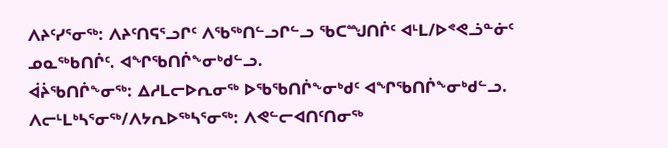ᐱᔨᑦᓯᕐᓂᖅ: ᐱᔨᑦᑎᕋᕐᓗᒋᑦ ᐱᖃᖅᑎᓪᓗᒋᓪᓗ ᖃᑕᙳᑎᒌᑦ ᐊᒻᒪ/ᐅᕝᕙᓘᓐᓃᑦ ᓄᓇᖅᑲᑎᒌᑦ. ᐊᖏᖃᑎᒌᖕᓂᒃᑯᓪᓗ.
ᐋᔩᖃᑎᒌᖕᓂᖅ: ᐃᓱᒪᓕᐅᕆᓂᖅ ᐅᖃᖃᑎᒌᖕᓂᒃᑯᑦ ᐊᖏᖃᑎᒌᖕᓂᒃᑯᓪᓗ.
ᐱᓕᒻᒪᒃᓴᕐᓂᖅ/ᐱᔭᕆᐅᖅᓴᕐᓂᖅ: ᐱᕙᓪᓕᐊᑎᑦᑎᓂᖅ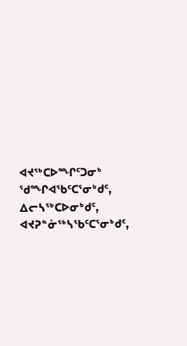ᐊᔪᖅᑕᐅᙱᑦᑐᓂᒃ ᖁᙱᐊᖃᑦᑕᕐᓂᒃᑯᑦ, ᐃᓕᓴᖅᑕᐅᓂᒃᑯᑦ, ᐊᔪᕈᓐᓃᖅᓴᖃᑦᑕᕐᓂᒃᑯᑦ,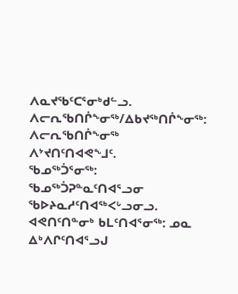ᐱᓇᔪᖃᑦᑕᕐᓂᒃᑯᓪᓗ.
ᐱᓕᕆᖃᑎᒌᖕᓂᖅ/ᐃᑲᔪᖅᑎᒌᖕᓂᖅ: ᐱᓕᕆᖃᑎᒌᖕᓂᖅ ᐱᔾᔪᑎᑦᑎᐊᕙᖕᒧᑦ.
ᖃᓄᖅᑑᕐᓂᖅ: ᖃᓄᖅᑑᕈᓐᓇᑦᑎᐊᕐᓗᓂ ᖃᐅᔨᓇᓱᑦᑎᐊᖅᐸᒡᓗᓂᓗ.
ᐊᕙᑎᑦᑎᓐᓂᒃ ᑲᒪᑦᑎᐊᕐᓂᖅ: ᓄᓇ ᐃᒃᐱᒋᑦᑎᐊᕐᓗᒍ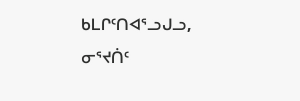ᑲᒪᒋᑦᑎᐊᕐᓗᒍᓗ, ᓂᕐᔪᑏᑦ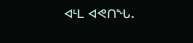ᐊᒻᒪ ᐊᕙᑎᖓ.